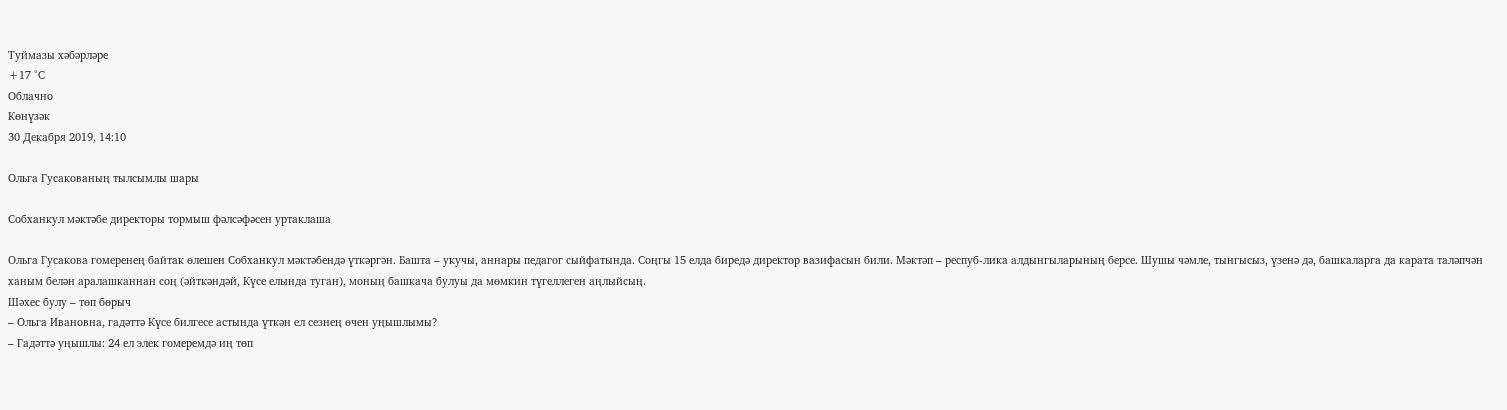Туймазы хәбәрләре
+17 °С
Облачно
Көнүзәк
30 Декабря 2019, 14:10

Ольга Гусакованың тылсымлы шары

Собханкул мәктәбе директоры тормыш фәлсәфәсен уртаклаша

Ольга Гусакова гомеренең байтак өлешен Собханкул мәктәбендә үткәргән. Башта – укучы, аннары педагог сыйфатында. Соңгы 15 елда биредә директор вазифасын били. Мәктәп – респуб-лика алдынгыларының берсе. Шушы чәмле, тынгысыз, үзенә дә, башкаларга да карата таләпчән ханым белән аралашканнан соң (әйткәндәй, Күсе елында туган), моның башкача булуы да мөмкин түгеллеген аңлыйсың.
Шәхес булу – төп бөрыч
– Ольга Ивановна, гадәттә Күсе билгесе астында үткән ел сезнең өчен уңышлымы?
– Гадәттә уңышлы: 24 ел элек гомеремдә иң төп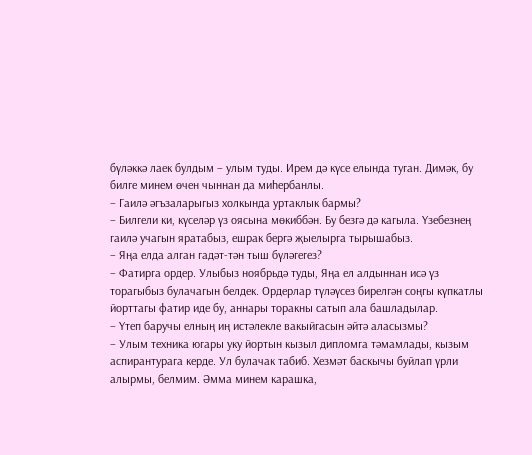бүләккә лаек булдым – улым туды. Ирем дә күсе елында туган. Димәк, бу билге минем өчен чыннан да миһербанлы.
– Гаилә әгъзаларыгыз холкында уртаклык бармы?
– Билгели ки, күселәр үз оясына мөкиббән. Бу безгә дә кагыла. Үзебезнең гаилә учагын яратабыз, ешрак бергә җыелырга тырышабыз.
– Яңа елда алган гадәт-тән тыш бүләгегез?
– Фатирга ордер. Улыбыз ноябрьдә туды, Яңа ел алдыннан исә үз торагыбыз булачагын белдек. Ордерлар түләүсез бирелгән соңгы күпкатлы йорттагы фатир иде бу, аннары торакны сатып ала башладылар.
– Үтеп баручы елның иң истәлекле вакыйгасын әйтә аласызмы?
– Улым техника югары уку йортын кызыл дипломга тәмамлады, кызым аспирантурага керде. Ул булачак табиб. Хезмәт баскычы буйлап үрли алырмы, белмим. Әмма минем карашка,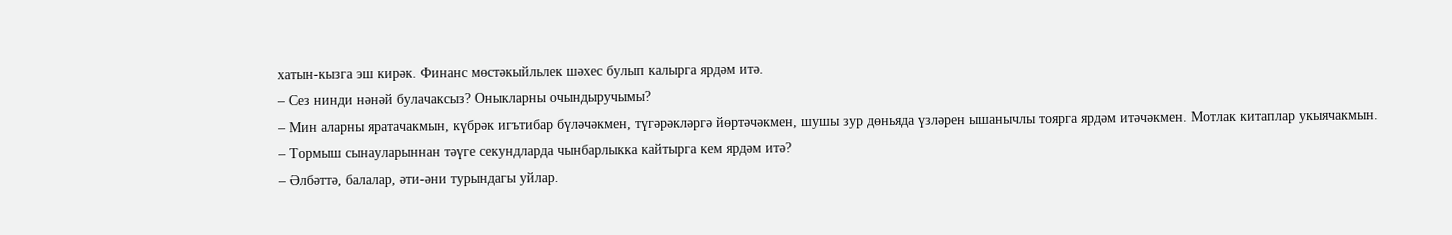хатын-кызга эш кирәк. Финанс мөстәкыйльлек шәхес булып калырга ярдәм итә.
– Сез нинди нәнәй булачаксыз? Оныкларны очындыручымы?
– Мин аларны яратачакмын, күбрәк игътибар бүләчәкмен, түгәрәкләргә йөртәчәкмен, шушы зур дөньяда үзләрен ышанычлы тоярга ярдәм итәчәкмен. Мотлак китаплар укыячакмын.
– Тормыш сынауларыннан тәүге секундларда чынбарлыкка кайтырга кем ярдәм итә?
– Әлбәттә, балалар, әти-әни турындагы уйлар.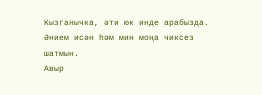Кызганычка, әти юк инде арабызда. Әнием исән һәм мин моңа чиксез шатмын.
Авыр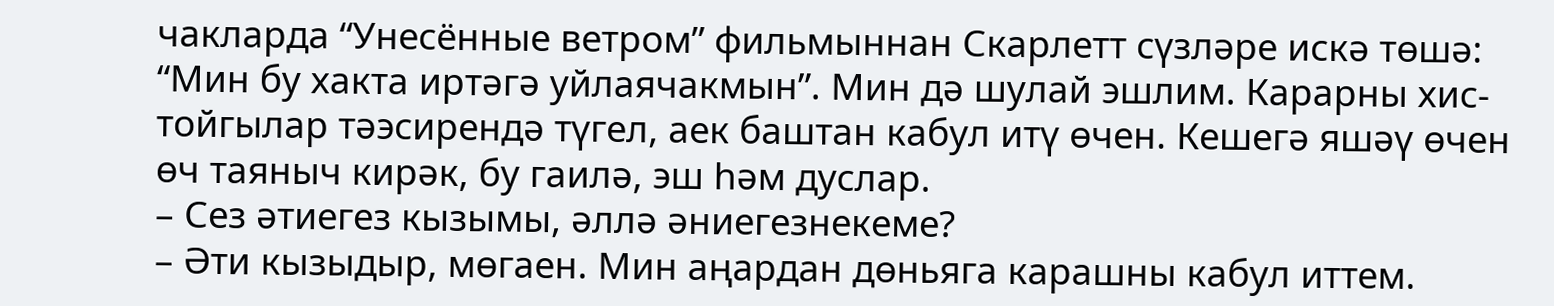чакларда “Унесённые ветром” фильмыннан Скарлетт сүзләре искә төшә: “Мин бу хакта иртәгә уйлаячакмын”. Мин дә шулай эшлим. Карарны хис-тойгылар тәэсирендә түгел, аек баштан кабул итү өчен. Кешегә яшәү өчен өч таяныч кирәк, бу гаилә, эш һәм дуслар.
– Сез әтиегез кызымы, әллә әниегезнекеме?
– Әти кызыдыр, мөгаен. Мин аңардан дөньяга карашны кабул иттем.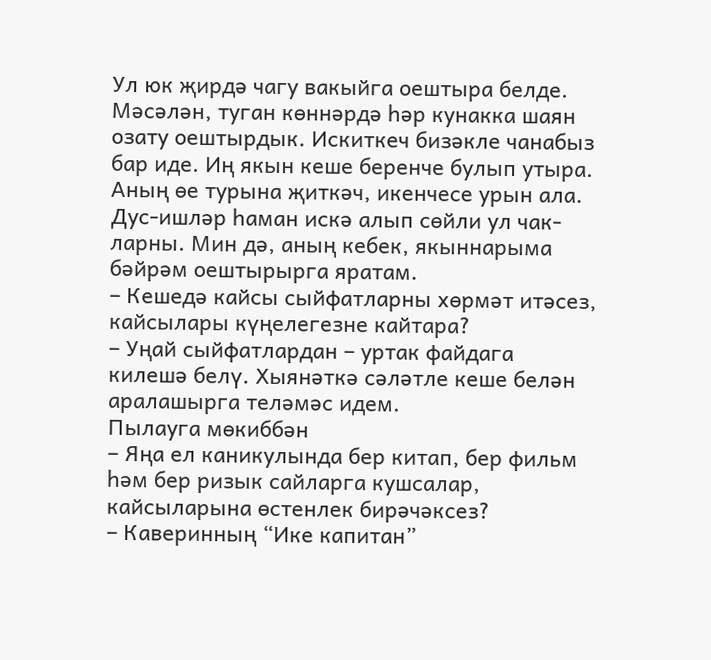Ул юк җирдә чагу вакыйга оештыра белде. Мәсәлән, туган көннәрдә һәр кунакка шаян озату оештырдык. Искиткеч бизәкле чанабыз бар иде. Иң якын кеше беренче булып утыра. Аның өе турына җиткәч, икенчесе урын ала. Дус-ишләр һаман искә алып сөйли ул чак-ларны. Мин дә, аның кебек, якыннарыма бәйрәм оештырырга яратам.
– Кешедә кайсы сыйфатларны хөрмәт итәсез, кайсылары күңелегезне кайтара?
– Уңай сыйфатлардан – уртак файдага килешә белү. Хыянәткә сәләтле кеше белән аралашырга теләмәс идем.
Пылауга мөкиббән
– Яңа ел каникулында бер китап, бер фильм һәм бер ризык сайларга кушсалар, кайсыларына өстенлек бирәчәксез?
– Каверинның “Ике капитан”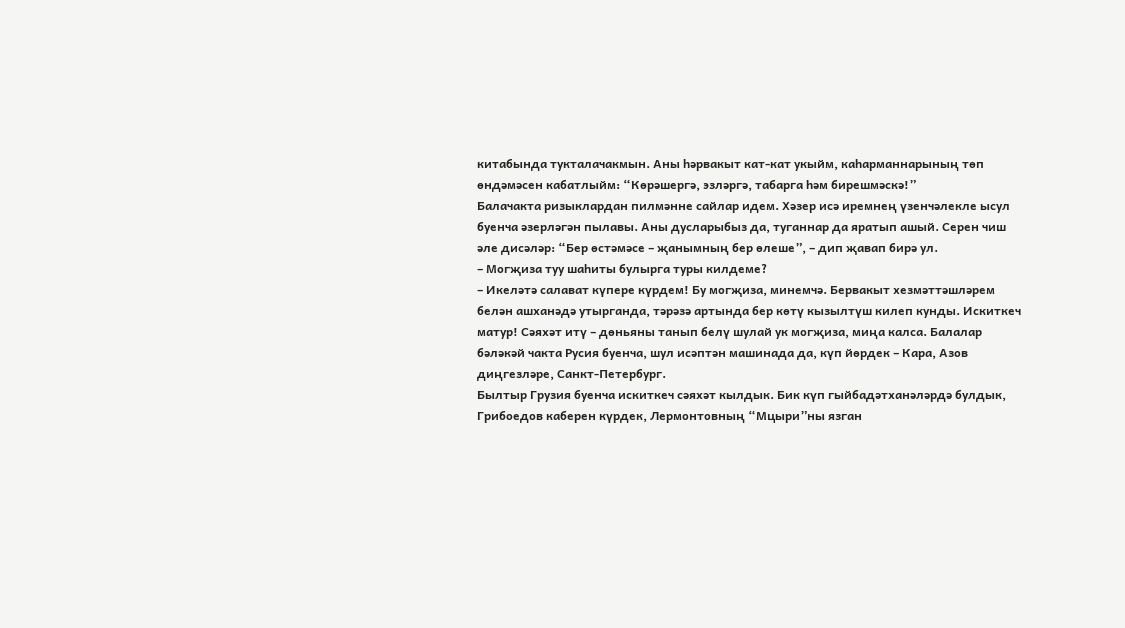китабында тукталачакмын. Аны һәрвакыт кат-кат укыйм, каһарманнарының төп өндәмәсен кабатлыйм: “Көрәшергә, эзләргә, табарга һәм бирешмәскә!”
Балачакта ризыклардан пилмәнне сайлар идем. Хәзер исә иремнең үзенчәлекле ысул буенча әзерләгән пылавы. Аны дусларыбыз да, туганнар да яратып ашый. Серен чиш әле дисәләр: “Бер өстәмәсе – җанымның бер өлеше”, – дип җавап бирә ул.
– Могҗиза туу шаһиты булырга туры килдеме?
– Икеләтә салават күпере күрдем! Бу могҗиза, минемчә. Бервакыт хезмәттәшләрем белән ашханәдә утырганда, тәрәзә артында бер көтү кызылтүш килеп кунды. Искиткеч матур! Сәяхәт итү – дөньяны танып белү шулай ук могҗиза, миңа калса. Балалар бәләкәй чакта Русия буенча, шул исәптән машинада да, күп йөрдек – Кара, Азов диңгезләре, Санкт-Петербург.
Былтыр Грузия буенча искиткеч сәяхәт кылдык. Бик күп гыйбадәтханәләрдә булдык, Грибоедов каберен күрдек, Лермонтовның “Мцыри”ны язган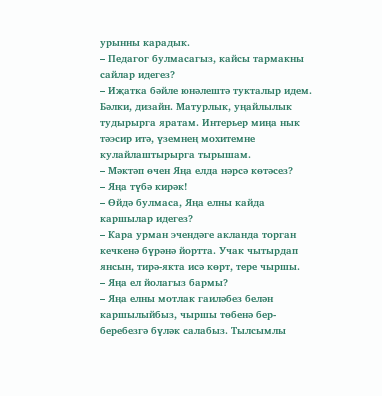урынны карадык.
– Педагог булмасагыз, кайсы тармакны сайлар идегез?
– Иҗатка бәйле юнәлештә тукталыр идем. Бәлки, дизайн. Матурлык, уңайлылык тудырырга яратам. Интерьер миңа нык тәэсир итә, үземнең мохитемне кулайлаштырырга тырышам.
– Мәктәп өчен Яңа елда нәрсә көтәсез?
– Яңа түбә кирәк!
– Өйдә булмаса, Яңа елны кайда каршылар идегез?
– Кара урман эчендәге акланда торган кечкенә бүрәнә йортта. Учак чытырдап янсын, тирә-якта исә көрт, тере чыршы.
– Яңа ел йолагыз бармы?
– Яңа елны мотлак гаиләбез белән каршылыйбыз, чыршы төбенә бер-беребезгә бүләк салабыз. Тылсымлы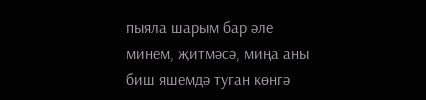пыяла шарым бар әле минем, җитмәсә, миңа аны биш яшемдә туган көнгә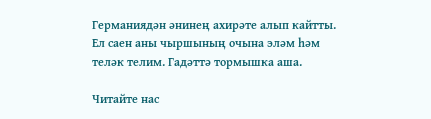Германиядән әнинең ахирәте алып кайтты. Ел саен аны чыршының очына эләм һәм теләк телим. Гадәттә тормышка аша.

Читайте нас